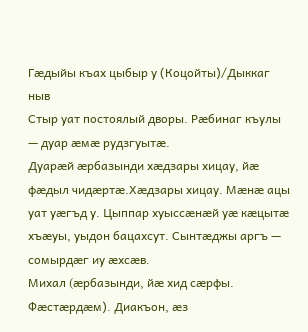Гæдыйы къах цыбыр у (Коцойты)/Дыккаг ныв
Стыр уат постоялый дворы. Рæбинаг къулы — дуар æмæ рудзгуытæ.
Дуарæй æрбазынди хæдзары хицау, йæ фæдыл чидæртæ.Хæдзары хицау. Мæнæ ацы уат уæгъд у. Цыппар хуыссæнæй уæ кæцытæ хъæуы, уыдон бацахсут. Сынтæджы аргъ — сомырдæг иу æхсæв.
Михал (æрбазынди, йæ хид сæрфы. Фæстæрдæм). Диакъон, æз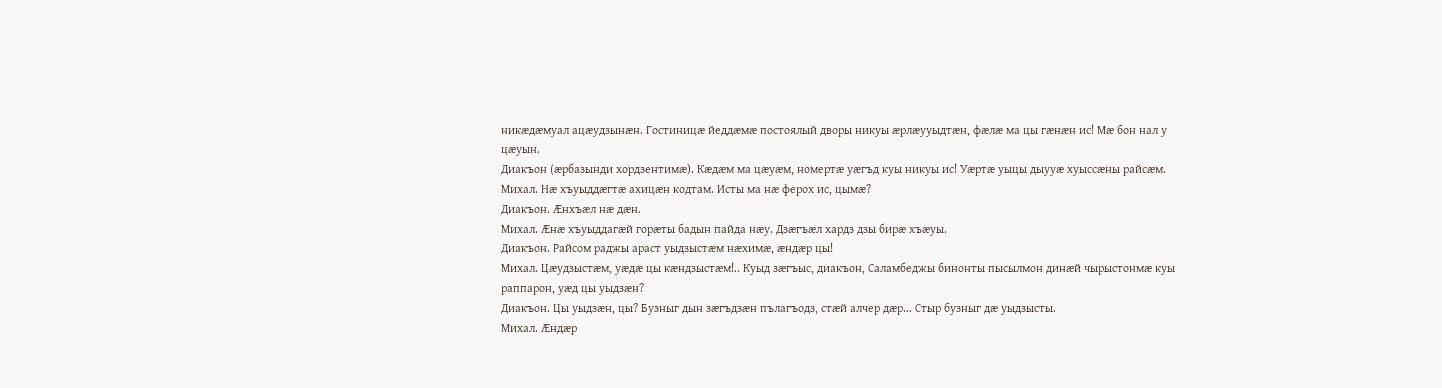никæдæмуал ацæудзынæн. Гостиницæ йеддæмæ постоялый дворы никуы æрлæууыдтæн, фæлæ ма цы гæнæн ис! Мæ бон нал у цæуын.
Диакъон (æрбазынди хордзентимæ). Кæдæм ма цæуæм, номертæ уæгъд куы никуы ис! Уæртæ уыцы дыууæ хуыссæны райсæм.
Михал. Нæ хъуыддæгтæ ахицæн кодтам. Исты ма нæ ферох ис, цымæ?
Диакъон. Æнхъæл нæ дæн.
Михал. Æнæ хъуыддагæй горæты бадын пайда нæу. Дзæгъæл хардз дзы бирæ хъæуы.
Диакъон. Райсом раджы араст уыдзыстæм нæхимæ, æндæр цы!
Михал. Цæудзыстæм, уæдæ цы кæндзыстæм!.. Куыд зæгъыс, диакъон, Саламбеджы бинонты пысылмон динæй чырыстонмæ куы раппарон, уæд цы уыдзæн?
Диакъон. Цы уыдзæн, цы? Бузныг дын зæгъдзæн пълагъодз, стæй алчер дæр... Стыр бузныг дæ уыдзысты.
Михал. Æндæр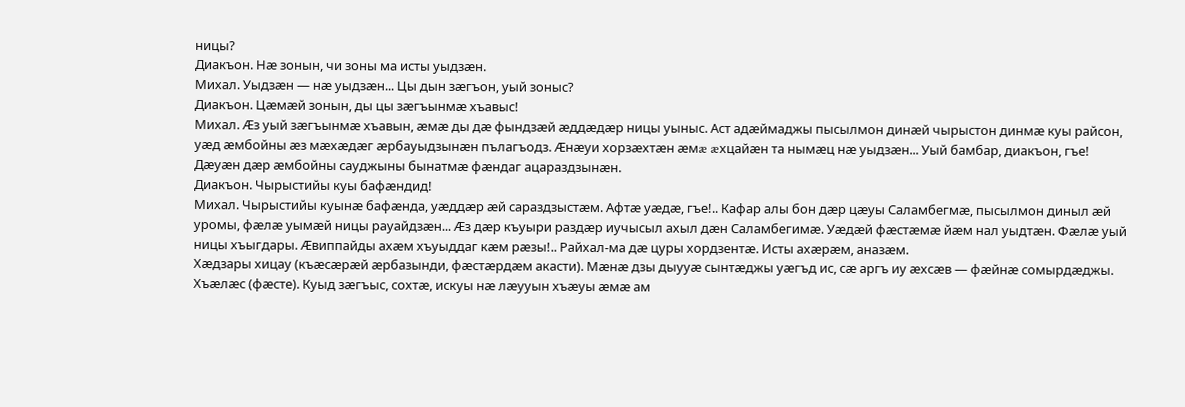ницы?
Диакъон. Нæ зонын, чи зоны ма исты уыдзæн.
Михал. Уыдзæн — нæ уыдзæн... Цы дын зæгъон, уый зоныс?
Диакъон. Цæмæй зонын, ды цы зæгъынмæ хъавыс!
Михал. Æз уый зæгъынмæ хъавын, æмæ ды дæ фындзæй æддæдæр ницы уыныс. Аст адæймаджы пысылмон динæй чырыстон динмæ куы райсон, уæд æмбойны æз мæхæдæг æрбауыдзынæн пълагъодз. Æнæуи хорзæхтæн æмæ æхцайæн та нымæц нæ уыдзæн... Уый бамбар, диакъон, гъе! Дæуæн дæр æмбойны сауджыны бынатмæ фæндаг ацараздзынæн.
Диакъон. Чырыстийы куы бафæндид!
Михал. Чырыстийы куынæ бафæнда, уæддæр æй сараздзыстæм. Афтæ уæдæ, гъе!.. Кафар алы бон дæр цæуы Саламбегмæ, пысылмон диныл æй уромы, фæлæ уымæй ницы рауайдзæн... Æз дæр къуыри раздæр иучысыл ахыл дæн Саламбегимæ. Уæдæй фæстæмæ йæм нал уыдтæн. Фæлæ уый ницы хъыгдары. Æвиппайды ахæм хъуыддаг кæм рæзы!.. Райхал-ма дæ цуры хордзентæ. Исты ахæрæм, аназæм.
Хæдзары хицау (къæсæрæй æрбазынди, фæстæрдæм акасти). Мæнæ дзы дыууæ сынтæджы уæгъд ис, сæ аргъ иу æхсæв — фæйнæ сомырдæджы.
Хъæлæс (фæсте). Куыд зæгъыс, сохтæ, искуы нæ лæууын хъæуы æмæ ам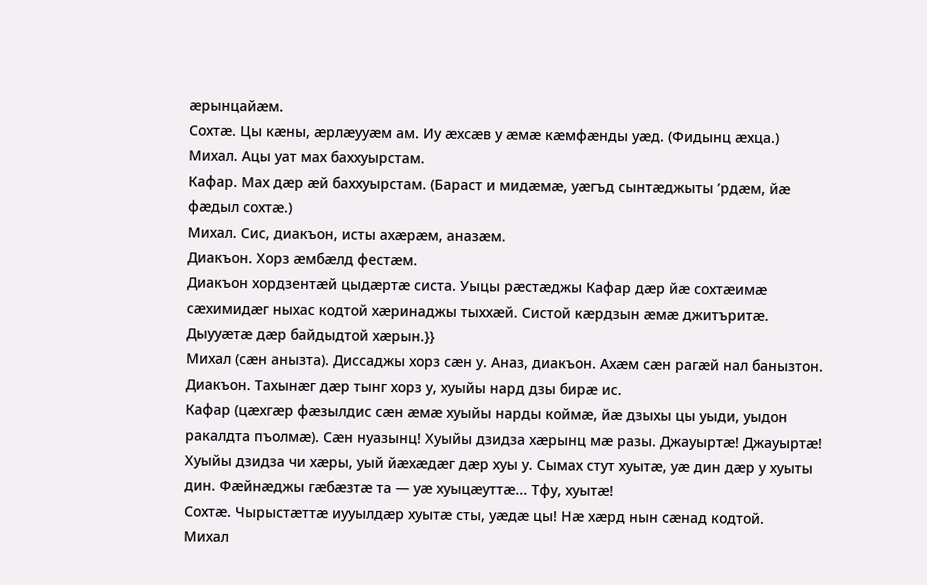æрынцайæм.
Сохтæ. Цы кæны, æрлæууæм ам. Иу æхсæв у æмæ кæмфæнды уæд. (Фидынц æхца.)
Михал. Ацы уат мах баххуырстам.
Кафар. Мах дæр æй баххуырстам. (Бараст и мидæмæ, уæгъд сынтæджыты ’рдæм, йæ фæдыл сохтæ.)
Михал. Сис, диакъон, исты ахæрæм, аназæм.
Диакъон. Хорз æмбæлд фестæм.
Диакъон хордзентæй цыдæртæ систа. Уыцы рæстæджы Кафар дæр йæ сохтæимæ сæхимидæг ныхас кодтой хæринаджы тыххæй. Систой кæрдзын æмæ джитъритæ. Дыууæтæ дæр байдыдтой хæрын.}}
Михал (сæн анызта). Диссаджы хорз сæн у. Аназ, диакъон. Ахæм сæн рагæй нал банызтон.
Диакъон. Тахынæг дæр тынг хорз у, хуыйы нард дзы бирæ ис.
Кафар (цæхгæр фæзылдис сæн æмæ хуыйы нарды коймæ, йæ дзыхы цы уыди, уыдон ракалдта пъолмæ). Сæн нуазынц! Хуыйы дзидза хæрынц мæ разы. Джауыртæ! Джауыртæ! Хуыйы дзидза чи хæры, уый йæхæдæг дæр хуы у. Сымах стут хуытæ, уæ дин дæр у хуыты дин. Фæйнæджы гæбæзтæ та — уæ хуыцæуттæ... Тфу, хуытæ!
Сохтæ. Чырыстæттæ иууылдæр хуытæ сты, уæдæ цы! Нæ хæрд нын сæнад кодтой.
Михал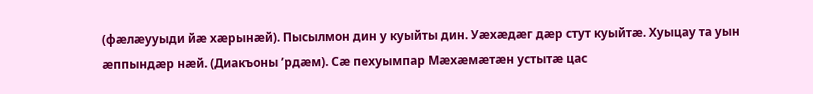(фæлæууыди йæ хæрынæй). Пысылмон дин у куыйты дин. Уæхæдæг дæр стут куыйтæ. Хуыцау та уын æппындæр нæй. (Диакъоны ’рдæм). Сæ пехуымпар Мæхæмæтæн устытæ цас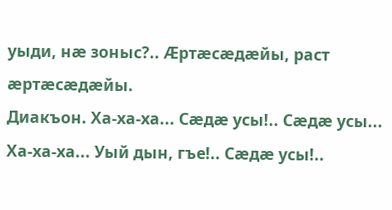уыди, нæ зоныс?.. Æртæсæдæйы, раст æртæсæдæйы.
Диакъон. Ха-ха-ха... Сæдæ усы!.. Сæдæ усы... Ха-ха-ха... Уый дын, гъе!.. Сæдæ усы!..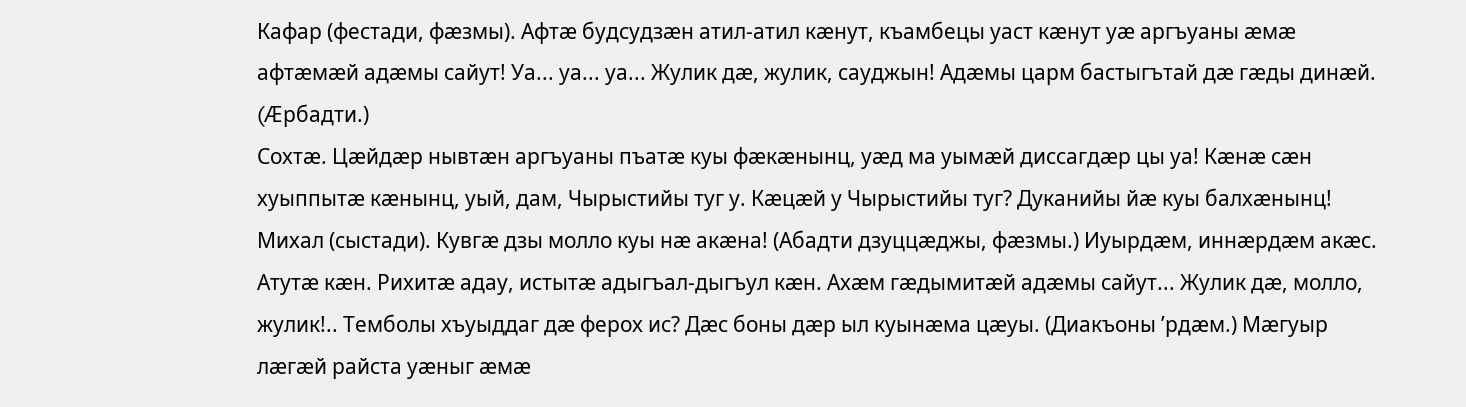Кафар (фестади, фæзмы). Афтæ будсудзæн атил-атил кæнут, къамбецы уаст кæнут уæ аргъуаны æмæ афтæмæй адæмы сайут! Уа... уа... уа... Жулик дæ, жулик, сауджын! Адæмы царм бастыгътай дæ гæды динæй. (Æрбадти.)
Сохтæ. Цæйдæр нывтæн аргъуаны пъатæ куы фæкæнынц, уæд ма уымæй диссагдæр цы уа! Кæнæ сæн хуыппытæ кæнынц, уый, дам, Чырыстийы туг у. Кæцæй у Чырыстийы туг? Дуканийы йæ куы балхæнынц!
Михал (сыстади). Кувгæ дзы молло куы нæ акæна! (Абадти дзуццæджы, фæзмы.) Иуырдæм, иннæрдæм акæс. Атутæ кæн. Рихитæ адау, истытæ адыгъал-дыгъул кæн. Ахæм гæдымитæй адæмы сайут... Жулик дæ, молло, жулик!.. Темболы хъуыддаг дæ ферох ис? Дæс боны дæр ыл куынæма цæуы. (Диакъоны ’рдæм.) Мæгуыр лæгæй райста уæныг æмæ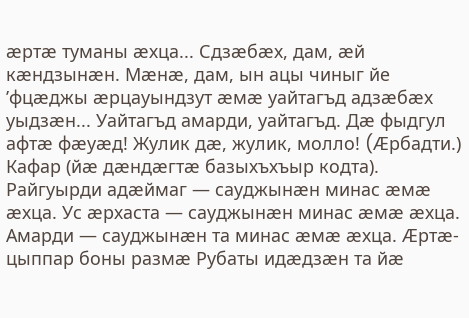æртæ туманы æхца... Сдзæбæх, дам, æй кæндзынæн. Мæнæ, дам, ын ацы чиныг йе ’фцæджы æрцауындзут æмæ уайтагъд адзæбæх уыдзæн... Уайтагъд амарди, уайтагъд. Дæ фыдгул афтæ фæуæд! Жулик дæ, жулик, молло! (Æрбадти.)
Кафар (йæ дæндæгтæ базыхъхъыр кодта). Райгуырди адæймаг — сауджынæн минас æмæ æхца. Ус æрхаста — сауджынæн минас æмæ æхца. Амарди — сауджынæн та минас æмæ æхца. Æртæ-цыппар боны размæ Рубаты идæдзæн та йæ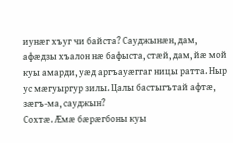иунæг хъуг чи байста? Сауджынæн, дам, афæдзы хъалон нæ бафыста, стæй, дам, йæ мой куы амарди, уæд аргъауæггаг ницы ратта. Ныр ус мæгуыргур зилы. Цалы бастыгътай афтæ, зæгъ-ма, сауджын?
Сохтæ. Æмæ бæрæгбоны куы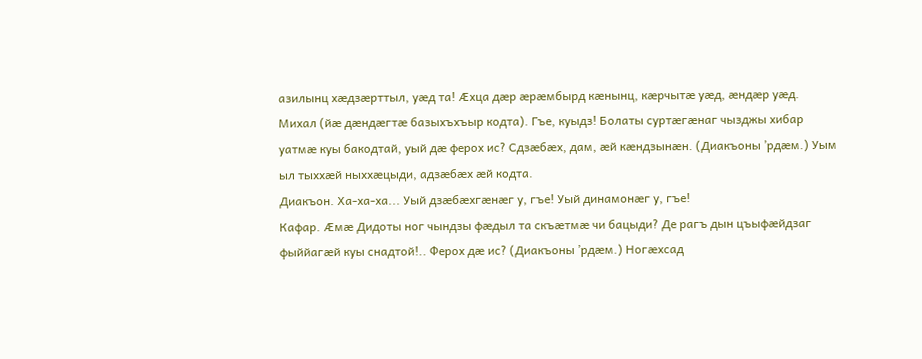азилынц хæдзæрттыл, уæд та! Æхца дæр æрæмбырд кæнынц, кæрчытæ уæд, æндæр уæд.
Михал (йæ дæндæгтæ базыхъхъыр кодта). Гъе, куыдз! Болаты суртæгæнаг чызджы хибар уатмæ куы бакодтай, уый дæ ферох ис? Сдзæбæх, дам, æй кæндзынæн. (Диакъоны ’рдæм.) Уым ыл тыххæй ныххæцыди, адзæбæх æй кодта.
Диакъон. Ха-ха-ха... Уый дзæбæхгæнæг у, гъе! Уый динамонæг у, гъе!
Кафар. Æмæ Дидоты ног чындзы фæдыл та скъæтмæ чи бацыди? Де рагъ дын цъыфæйдзаг фыййагæй куы снадтой!.. Ферох дæ ис? (Диакъоны ’рдæм.) Ногæхсад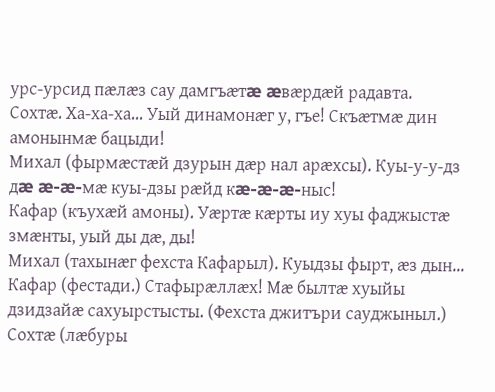урс-урсид пæлæз сау дамгъæтæ æвæрдæй радавта.
Сохтæ. Ха-ха-ха... Уый динамонæг у, гъе! Скъæтмæ дин амонынмæ бацыди!
Михал (фырмæстæй дзурын дæр нал арæхсы). Куы-у-у-дз дæ æ-æ-мæ куы-дзы рæйд кæ-æ-æ-ныс!
Кафар (къухæй амоны). Уæртæ кæрты иу хуы фаджыстæ змæнты, уый ды дæ, ды!
Михал (тахынæг фехста Кафарыл). Куыдзы фырт, æз дын...
Кафар (фестади.) Стафырæллæх! Мæ былтæ хуыйы дзидзайæ сахуырстысты. (Фехста джитъри сауджыныл.)
Сохтæ (лæбуры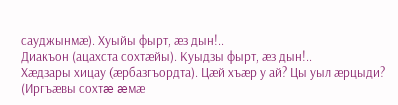сауджынмæ). Хуыйы фырт, æз дын!..
Диакъон (ацахста сохтæйы). Куыдзы фырт, æз дын!..
Хæдзары хицау (æрбазгъордта). Цæй хъæр у ай? Цы уыл æрцыди? (Иргъæвы сохтæ æмæ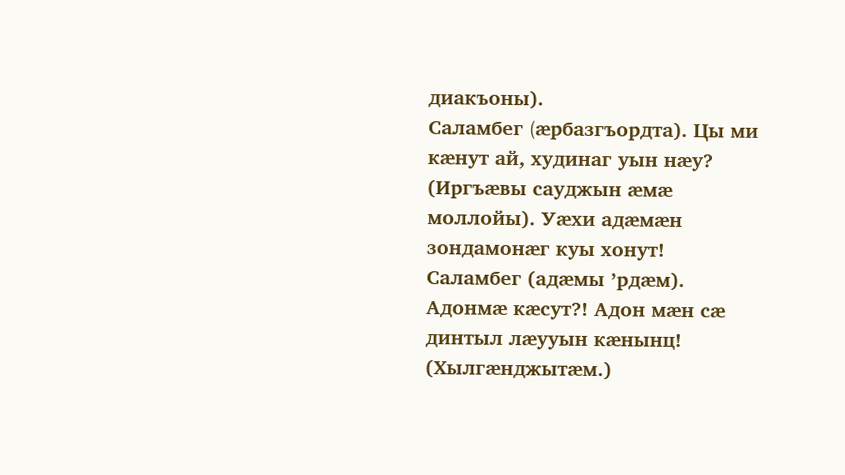диакъоны).
Саламбег (æрбазгъордта). Цы ми кæнут ай, худинаг уын нæу? (Иргъæвы сауджын æмæ моллойы). Уæхи адæмæн зондамонæг куы хонут!
Саламбег (адæмы ’рдæм). Адонмæ кæсут?! Адон мæн сæ динтыл лæууын кæнынц! (Хылгæнджытæм.)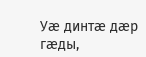Уæ динтæ дæр гæды,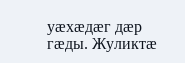уæхæдæг дæр гæды. Жуликтæ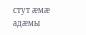стут æмæ адæмы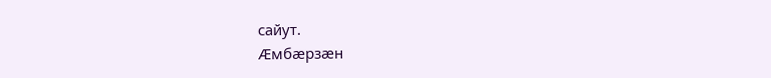сайут.
Æмбæрзæн